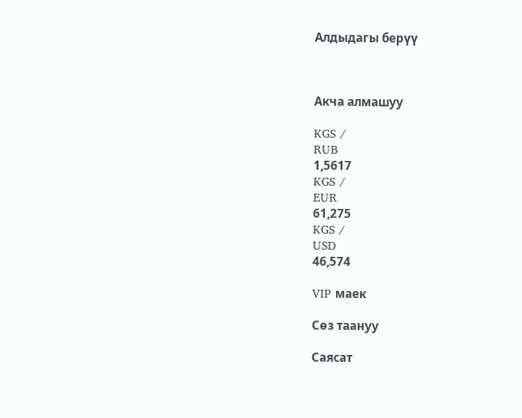Алдыдагы берүү



Акча алмашуу

KGS /
RUB
1,5617
KGS /
EUR
61,275
KGS /
USD
46,574

VIP маек

Сөз таануу

Саясат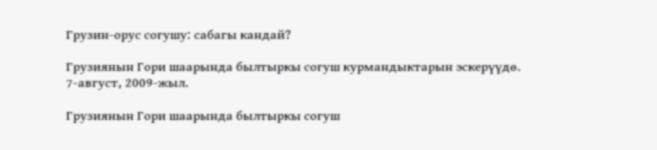Грузин-орус согушу: сабагы кандай?

Грузиянын Гори шаарында былтыркы согуш курмандыктарын эскерүүдө. 7-август, 2009-жыл.

Грузиянын Гори шаарында былтыркы согуш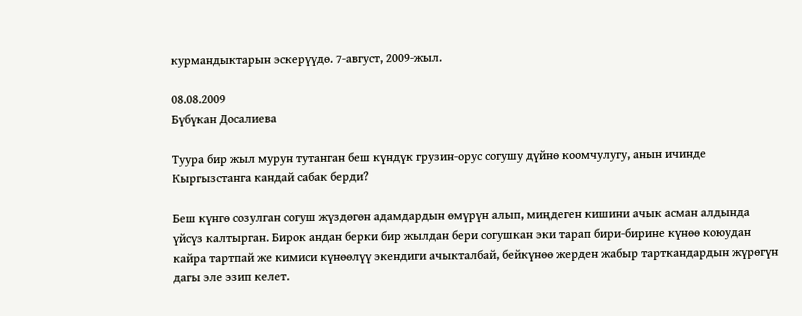курмандыктарын эскерүүдө. 7-август, 2009-жыл.

08.08.2009
Бүбүкан Досалиева

Туура бир жыл мурун тутанган беш күндүк грузин-орус согушу дүйнө коомчулугу, анын ичинде Кыргызстанга кандай сабак берди?

Беш күнгө созулган согуш жүздөгөн адамдардын өмүрүн алып, миңдеген кишини ачык асман алдында үйсүз калтырган. Бирок андан берки бир жылдан бери согушкан эки тарап бири-бирине күнөө коюудан кайра тартпай же кимиси күнөөлүү экендиги ачыкталбай, бейкүнөө жерден жабыр тарткандардын жүрөгүн дагы эле эзип келет.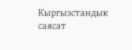Кыргызстандык саясат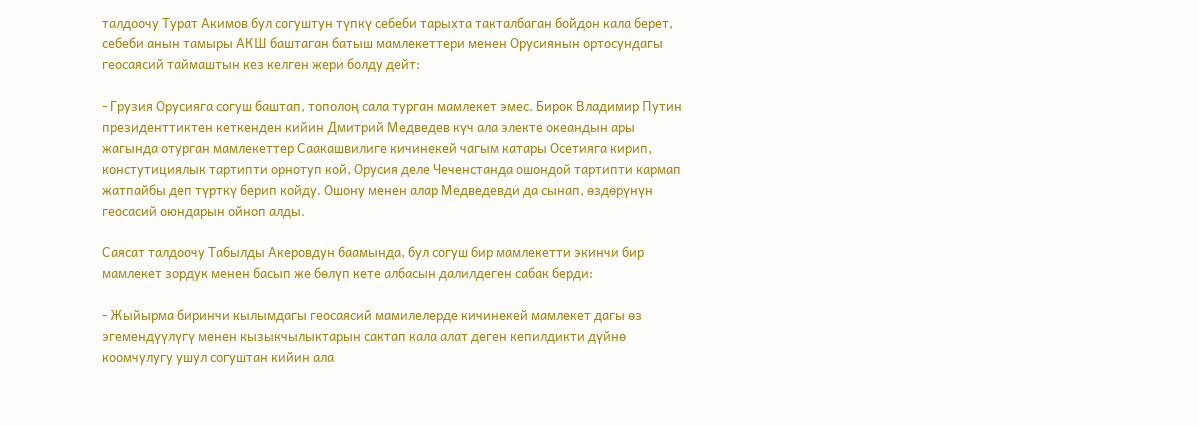талдоочу Турат Акимов бул согуштун түпкү себеби тарыхта такталбаган бойдон кала берет, себеби анын тамыры АКШ баштаган батыш мамлекеттери менен Орусиянын ортосундагы геосаясий таймаштын кез келген жери болду дейт:

- Грузия Орусияга согуш баштап, тополоң сала турган мамлекет эмес. Бирок Владимир Путин президенттиктен кеткенден кийин Дмитрий Медведев күч ала электе океандын ары жагында отурган мамлекеттер Саакашвилиге кичинекей чагым катары Осетияга кирип, констутициялык тартипти орнотуп кой, Орусия деле Чеченстанда ошондой тартипти кармап жатпайбы деп түрткү берип койду. Ошону менен алар Медведевди да сынап, өздөрүнүн геосасий оюндарын ойноп алды.

Саясат талдоочу Табылды Акеровдун баамында, бул согуш бир мамлекетти экинчи бир мамлекет зордук менен басып же бөлүп кете албасын далилдеген сабак берди:

- Жыйырма биринчи кылымдагы геосаясий мамилелерде кичинекей мамлекет дагы өз эгемендүүлүгү менен кызыкчылыктарын сактап кала алат деген кепилдикти дүйнө коомчулугу ушул согуштан кийин ала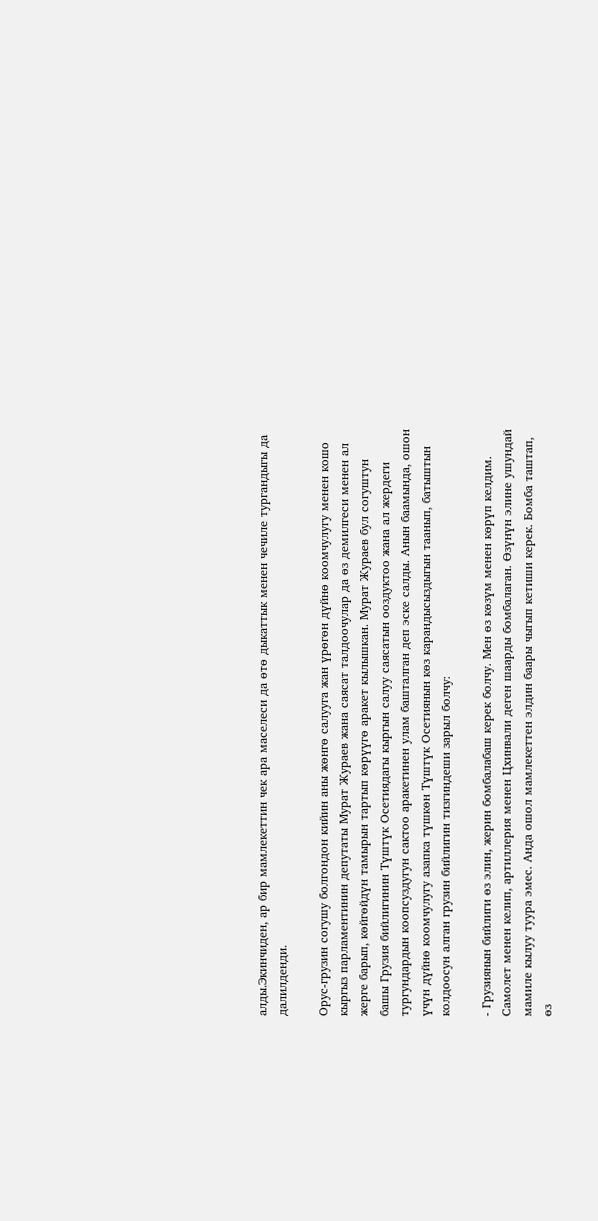алды.Экинчиден, ар бир мамлекеттин чек ара маселеси да өтө дыкаттык менен чечиле тургандыгы да далилденди.

Орус-грузин согушу болгондон кийин аны жөнгө салууга жан үрөгөн дүйнө коомчулугу менен кошо кыргыз парламентинин депутаты Мурат Жураев жана саясат талдоочулар да өз демилгеси менен ал жерге барып, көйгөйдүн тамырын тартып көрүүгө аракет кылышкан. Мурат Жураев бул согуштун башы Грузия бийлигинин Түштүк Осетиядагы кыргын салуу саясатын ооздуктоо жана ал жердеги тургундардын коопсуздугун сактоо аракетинен улам башталган деп эске салды. Анын баамында, ошон үчүн дүйнө коомчулугу азапка түшкөн Түштүк Осетиянын көз карандысыздыгын таанып, батыштын колдоосун алган грузин бийлигин тизгиндеши зарыл болчу:

- Грузиянын бийлиги өз элин, жерин бомбалабаш керек болчу. Мен өз көзүм менен көрүп келдим. Самолет менен келип, артиллерия менен Цхинвали деген шаарды бомбалаган. Өзүнүн элине ушундай мамиле кылуу туура эмес. Анда ошол мамлекеттен элдин баары чыгып кетиши керек. Бомба таштап, өз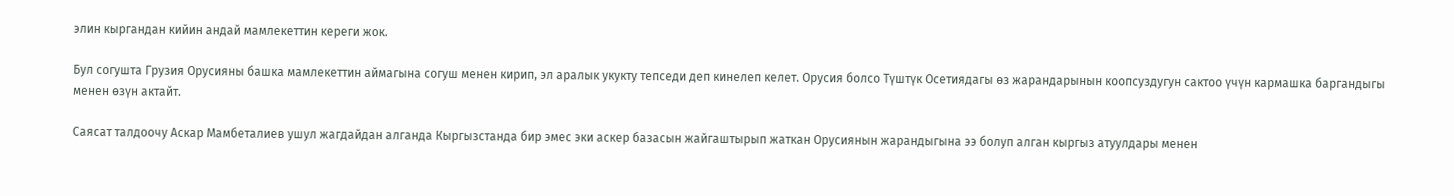элин кыргандан кийин андай мамлекеттин кереги жок.

Бул согушта Грузия Орусияны башка мамлекеттин аймагына согуш менен кирип, эл аралык укукту тепседи деп кинелеп келет. Орусия болсо Түштүк Осетиядагы өз жарандарынын коопсуздугун сактоо үчүн кармашка баргандыгы менен өзүн актайт.

Саясат талдоочу Аскар Мамбеталиев ушул жагдайдан алганда Кыргызстанда бир эмес эки аскер базасын жайгаштырып жаткан Орусиянын жарандыгына ээ болуп алган кыргыз атуулдары менен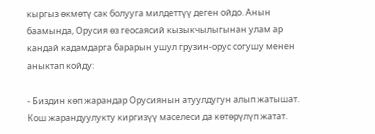кыргыз өкмөтү сак болууга милдеттүү деген ойдо. Анын баамында, Орусия өз геосаясий кызыкчылыгынан улам ар кандай кадамдарга барарын ушул грузин-орус согушу менен аныктап койду:

- Биздин көп жарандар Орусиянын атуулдугун алып жатышат. Кош жарандуулукту киргизүү маселеси да көтөрүлүп жатат.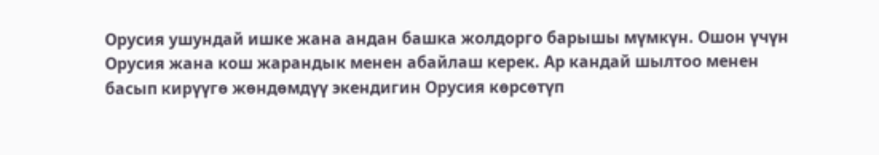Орусия ушундай ишке жана андан башка жолдорго барышы мүмкүн. Ошон үчүн Орусия жана кош жарандык менен абайлаш керек. Ар кандай шылтоо менен басып кирүүгө жөндөмдүү экендигин Орусия көрсөтүп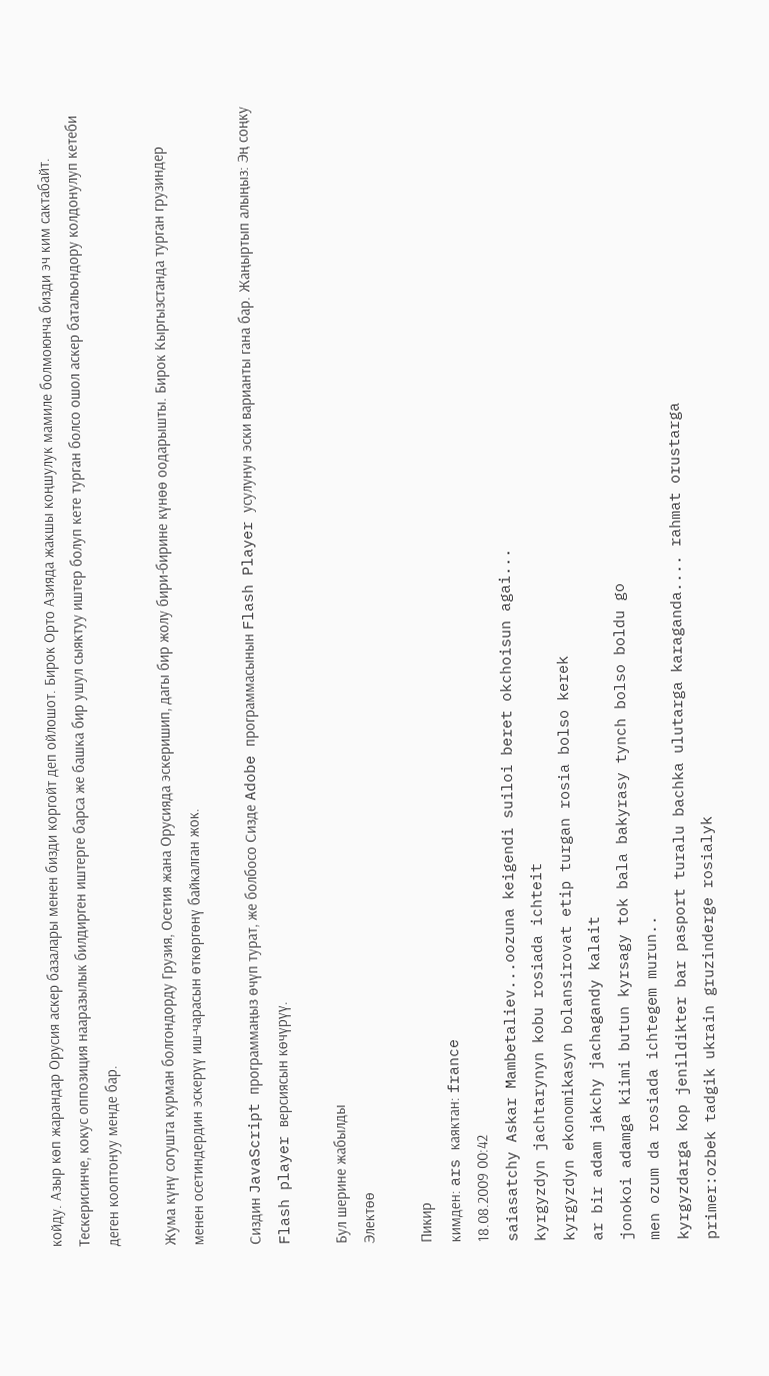койду. Азыр көп жарандар Орусия аскер базалары менен бизди коргойт деп ойлошот. Бирок Орто Азияда жакшы коңшулук мамиле болмоюнча бизди эч ким сактабайт. Тескерисинче, кокус оппозиция нааразылык билдирген иштерге барса же башка бир ушул сыяктуу иштер болуп кете турган болсо ошол аскер батальондору колдонулуп кетеби деген кооптонуу менде бар.

Жума күнү согушта курман болгондорду Грузия, Осетия жана Орусияда эскеришип, дагы бир жолу бири-бирине күнөө оодарышты. Бирок Кыргызстанда турган грузиндер менен осетиндердин эскерүү иш-чарасын өткөргөнү байкалган жок.

Сиздин JavaScript программаңыз өчүп турат, же болбосо Сизде Adobe программасынын Flash Player усулунун эски варианты гана бар. Жаңыртып алыңыз: Эң соңку Flash player версиясын көчүрүү.

Бул шерине жабылды
Электөө

Пикир
кимден: ars каяктан: france
18.08.2009 00:42
saiasatchy Askar Mambetaliev...oozuna keigendi suiloi beret okchoisun agai...
kyrgyzdyn jachtarynyn kobu rosiada ichteit
kyrgyzdyn ekonomikasyn bolansirovat etip turgan rosia bolso kerek
ar bir adam jakchy jachagandy kalait
jonokoi adamga kiimi butun kyrsagy tok bala bakyrasy tynch bolso boldu go
men ozum da rosiada ichtegem murun..
kyrgyzdarga kop jenildikter bar pasport turalu bachka ulutarga karaganda.... rahmat orustarga
primer:ozbek tadgik ukrain gruzinderge rosialyk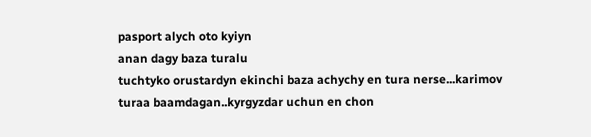pasport alych oto kyiyn
anan dagy baza turalu
tuchtyko orustardyn ekinchi baza achychy en tura nerse...karimov turaa baamdagan..kyrgyzdar uchun en chon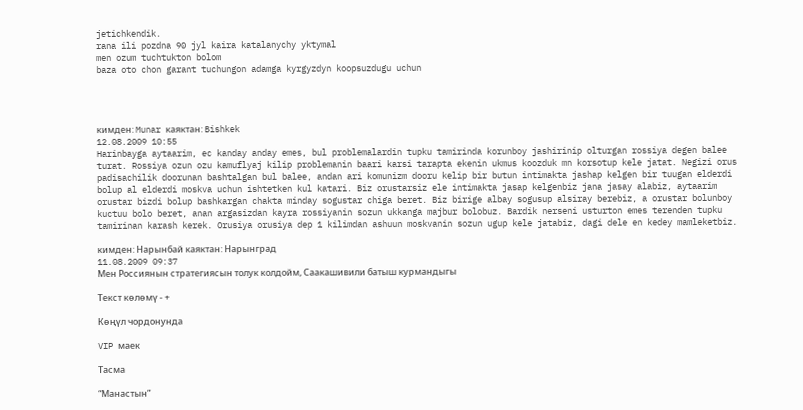jetichkendik.
rana ili pozdna 90 jyl kaira katalanychy yktymal
men ozum tuchtukton bolom
baza oto chon garant tuchungon adamga kyrgyzdyn koopsuzdugu uchun




кимден: Munar каяктан: Bishkek
12.08.2009 10:55
Harinbayga aytaarim, ec kanday anday emes, bul problemalardin tupku tamirinda korunboy jashirinip olturgan rossiya degen balee turat. Rossiya ozun ozu kamuflyaj kilip problemanin baari karsi tarapta ekenin ukmus koozduk mn korsotup kele jatat. Negizi orus padisachilik doorunan bashtalgan bul balee, andan ari komunizm dooru kelip bir butun intimakta jashap kelgen bir tuugan elderdi bolup al elderdi moskva uchun ishtetken kul katari. Biz orustarsiz ele intimakta jasap kelgenbiz jana jasay alabiz, aytaarim orustar bizdi bolup bashkargan chakta minday sogustar chiga beret. Biz birige albay sogusup alsiray berebiz, a orustar bolunboy kuctuu bolo beret, anan argasizdan kayra rossiyanin sozun ukkanga majbur bolobuz. Bardik nerseni usturton emes terenden tupku tamirinan karash kerek. Orusiya orusiya dep 1 kilimdan ashuun moskvanin sozun ugup kele jatabiz, dagi dele en kedey mamleketbiz.

кимден: Нарынбай каяктан: Нарынград
11.08.2009 09:37
Мен Россиянын стратегиясын толук колдойм, Саакашивили батыш курмандыгы

Текст көлөмү - +

Көңүл чордонунда

VIP маек

Тасма

“Манастын”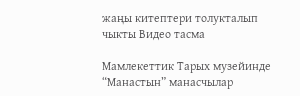жаңы китептери толукталып чыкты Видео тасма

Мамлекеттик Тарых музейинде “Манастын” манасчылар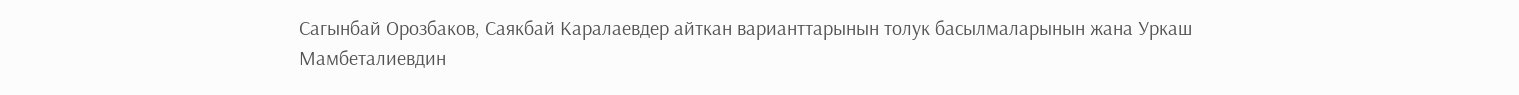Сагынбай Орозбаков, Саякбай Каралаевдер айткан варианттарынын толук басылмаларынын жана Уркаш Мамбеталиевдин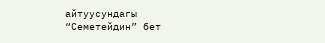айтуусундагы “Семетейдин” бет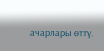ачарлары өттү.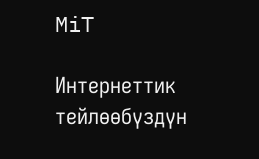MiT

Интернеттик тейлөөбүздүн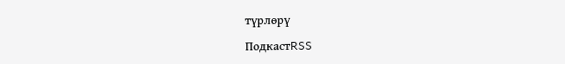түрлөрү

ПодкастRSS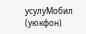усулуМобил (уюкфон)